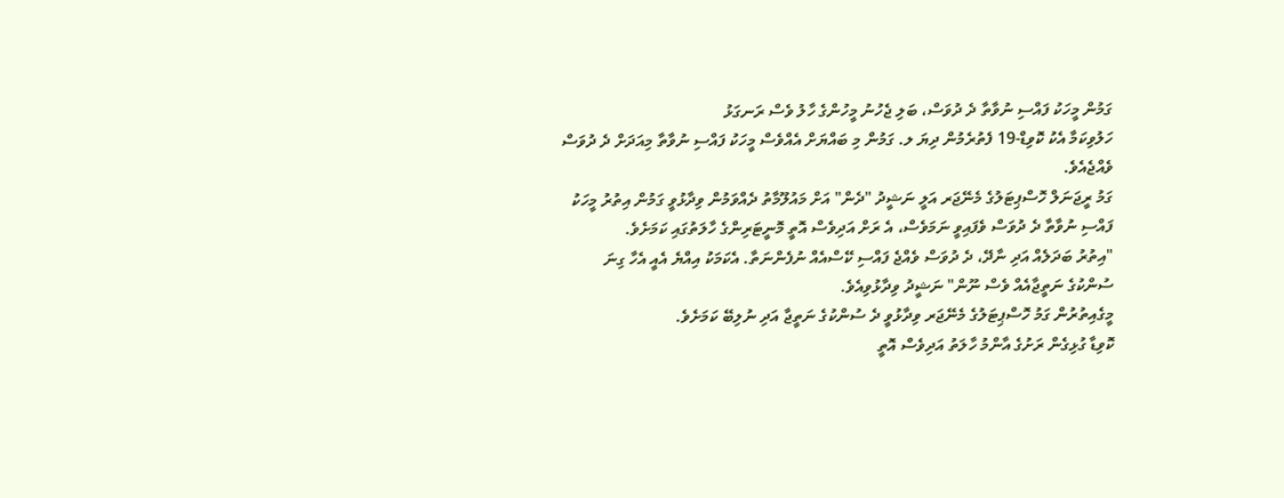ގަމުން މީހަކު ފައްސި ނުވާތާ ދެ ދުވަސް، ބަލި ޖެހުނު މީހުންގެ ހާލު ވެސް ރަނގަޅު
ހަލުވިކަމާ އެކު ކޮވިޑް-19 ފެތުރެމުން ދިޔަ ލ. ގަމުން މި ބައްޔަށް އެއްވެސް މީހަކު ފައްސި ނުވާތާ މިއަދަށް ދެ ދުވަސް ވެއްޖެއެވެ.
ގަމު ރީޖަނަލް ހޮސްޕިޓަލުގެ މެނޭޖަރ އަލީ ނަޝީދު "ދެން" އަށް މައުލޫމާތު ދެއްވަމުން ވިދާޅުވީ ގަމުން އިތުރު މީހަކު ފައްސި ނުވާތާ ދެ ދުވަސް ވެފައިވީ ނަމަވެސް، އެ ރަށް އަދިވެސް އޮތީ މޮނީޓަރިންގެ ހާލަތުގައި ކަމަށެވެ.
"އިތުރު ބަދަލެއް އަދި ނާދޭ، ދެ ދުވަސް ވެއްޖެ ފައްސި ކޭސްއެއް ނުފެންނަތާ. އެކަމަކު އިއްޔެ އެއީ އެހާ ގިނަ ސުންކުގެ ނަތީޖާއެއް ވެސް ނޫން" ނަޝީދު ވިދާޅުވިއެވެ.
މީގެއިތުރުން ގަމު ހޮސްޕިޓަލުގެ މެނޭޖަރ ވިދާޅުވީ ދެ ސުންކުގެ ނަތީޖާ އަދި ނުލިބޭ ކަމަށެވެ.
ކޮވިޑާ ގުޅިގެން ރަށުގެ އާންމު ހާލަތު އަދިވެސް އޮތީ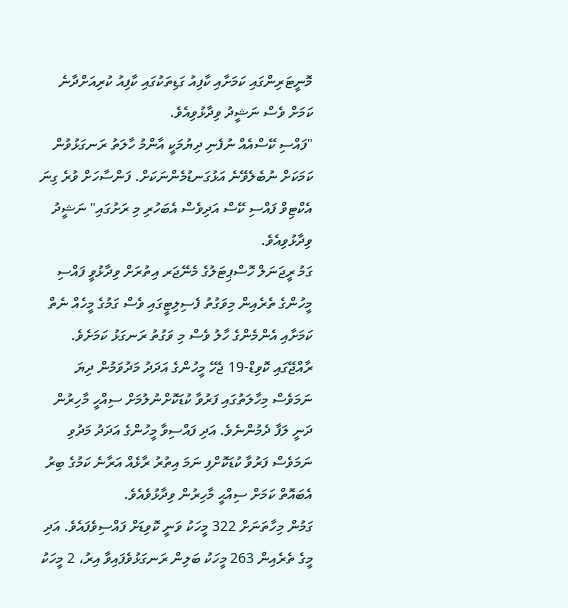މޮނީޓަރިންގައި ކަމަށާއި ކާފިއު ގަޑިތަކުގައި ކާފިއު ކުރިއަށްދާނެ ކަމަށް ވެސް ނަޝީދު ވިދާޅުވިއެވެ.
"ފައްސި ކޭސްއެއް ނުފެނި ދިޔުމަކީ އާންމު ހާލަތު ރަނގަޅުވުން ކަމަކަށް ނުބެލެވޭނެ އަޅުގަނޑުމެންނަކަށް. ފަންސާހަށް ވުރެ ގިނަ އެކްޓިވް ފައްސި ކޭސް އަދިވެސް އެބަހުރި މި ރަށުގައި" ނަޝީދު ވިދާޅުވިއެވެ.
ގަމު ރީޖަނަލް ހޮސްޕިޓަލުގެ މެނޭޖަރ އިތުރަށް ވިދާޅުވީ ފައްސި މީހުންގެ ތެރެއިން މިވަގުތު ފެސިލިޓީގައި ވެސް ގަމުގެ މީހެއް ނެތް ކަމަށާއި އެންމެންގެ ހާލު ވެސް މި ވަގުތު ރަނގަޅު ކަމަށެވެ.
ރާއްޖޭގައި ކޮވިޑް-19 ޖެހޭ މީހުންގެ އަދަދު މަދުވަމުން ދިޔަ ނަމަވެސް މިހާލަތުގައި ފަރުވާ ކުޑަކޮށްނުލުމަށް ސިއްހީ މާހިރުން ދަނީ ލަފާ ދެމުންނެވެ. އަދި ފައްސިވާ މީހުންގެ އަދަދު މަދުވި ނަމަވެސް ފަރުވާ ކުޑަކޮށްފި ނަމަ އިތުރު ރާޅެއް އަރާނެ ކަމުގެ ބިރު އެބައޮތް ކަމަށް ސިއްޙީ މާހިރުން ވިދާޅުވެއެވެ.
ގަމުން މިހާތަނަށް 322 މީހަކު ވަނީ ކޮވިޑަށް ފައްސިވެފައެވެ. އަދި މީގެ ތެރެއިން 263 މީހަކު ބަލިން ރަނގަޅުވެފައިވާ އިރު، 2 މީހަކު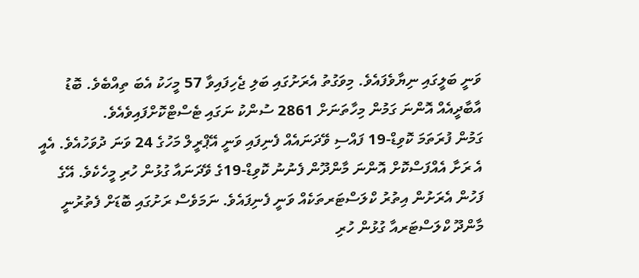ވަނީ ބަލީގައި ނިޔާވެފައެވެ. މިވަގުތު އެރަށުގައި ބަލި ޖެހިފައިވާ 57 މީހަކު އެބަ ތިއްބެވެ. ބޮޑު އާބާދީއެއް އޮންނަ ގަމުން މިހާތަނަށް 2861 ސުންކު ނަގައި ޓެސްޓްކޮށްފައިވެއެވެ.
ގަމުން ފުރަތަމަ ކޮވިޑް-19 ފައްސި ވޭދަނައެއް ފެނިފައި ވަނީ އޭޕްރީލް މަހުގެ 24 ވަނަ ދުވަހުއެވެ. އެއީ އެ ރަށާ އެއްފަސްކޮށް އޮންނަ މާންދޫން ފެނުނު ކޮވިޑް-19ގެ ވޭދަނައާ ގުޅުން ހުރި މީހެކެވެ. އޭގެ ފަހުން އެރަށުން އިތުރު ކްލަސްޓަރތަކެއް ވަނީ ފެނިފައެވެ. ނަމަވެސް ރަށުގައި ބޮޑަށް ފެތުރުނީ މާންދޫ ކްލަސްޓަރއާ ގުޅުން ހުރި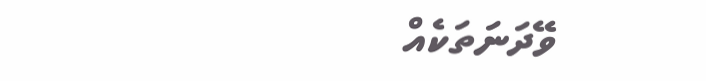ވޭދަނަތަކެއް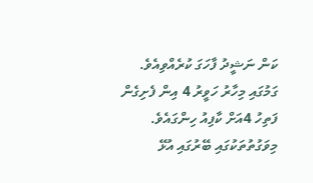ކަން ނަޝީދު ފާހަގަ ކުރެއްވިއެވެ.
ގަމުގައި މިހާރު ހަވީރު 4 އިން ފެށިގެން ފަތިހު 4އަށް ކާފިއު ހިންގައެވެ. މިވަގުތުތަކުގައި ބޭރުގައި އުޅޭ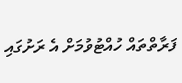ފަރާތްތައް ހުއްޓުވުމަށް އެ ރަށުގައި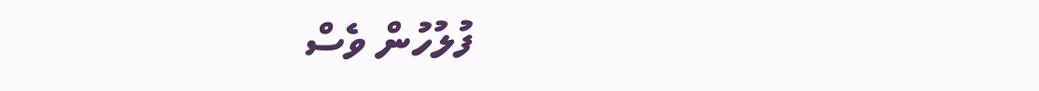ފުލުހުން ވެސް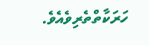ހަރަކާތްތެރިވެއެވެ.